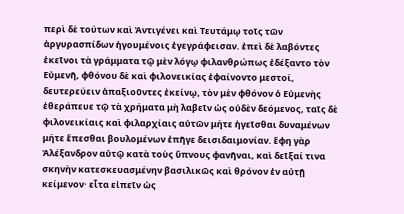περὶ δὲ τούτων καὶ Ἀντιγένει καὶ Τευτάμῳ τοῖς τῶν ἀργυρασπίδων ἡγουμένοις ἐγεγράφεισαν. ἐπεὶ δὲ λαβόντες ἐκεῖνοι τὰ γράμματα τῷ μὲν λόγῳ φιλανθρώπως ἐδέξαντο τὸν Εὐμενῆ, φθόνου δὲ καὶ φιλονεικίας ἐφαίνοντο μεστοί, δευτερεύειν ἀπαξιοῦντες ἐκείνῳ, τὸν μὲν φθόνον ὁ Εὐμενὴς ἐθεράπευε τῷ τὰ χρήματα μὴ λαβεῖν ὡς οὐδὲν δεόμενος, ταῖς δὲ φιλονεικίαις καὶ φιλαρχίαις αὐτῶν μήτε ἡγεῖσθαι δυναμένων μήτε ἕπεσθαι βουλομένων ἐπῆγε δεισιδαιμονίαν. ἔφη γὰρ Ἀλέξανδρον αὐτῷ κατὰ τοὺς ὕπνους φανῆναι, καὶ δεῖξαί τινα σκηνὴν κατεσκευασμένην βασιλικῶς καὶ θρόνον ἐν αὐτῇ κείμενον· εἶτα εἰπεῖν ὡς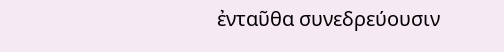ἐνταῦθα συνεδρεύουσιν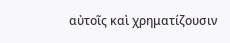αὐτοῖς καὶ χρηματίζουσιν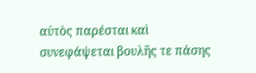αὐτὸς παρέσται καὶ συνεφάψεται βουλῆς τε πάσης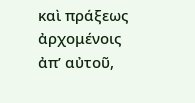καὶ πράξεως ἀρχομένοις ἀπʼ αὐτοῦ,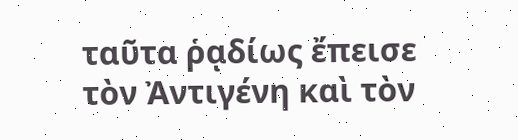ταῦτα ῥᾳδίως ἔπεισε τὸν Ἀντιγένη καὶ τὸν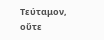Τεύταμον, οὔτε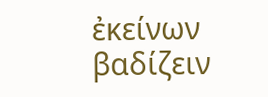ἐκείνων βαδίζειν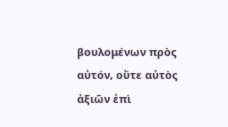βουλομένων πρὸς αὐτόν, οὔτε αὐτὸς ἀξιῶν ἐπὶ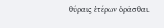θύραις ἑτέρων ὁρᾶσθαι.